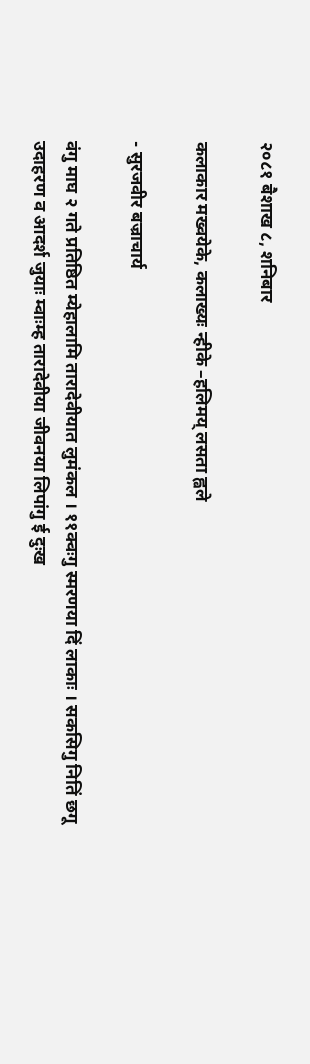२०८१ बैशाख ८, शनिबार

कलाकार मख्वयेके, कलाख्यः न्हीके –हलिमय् लसता ह्वले

- सुरजवीर बज्राचार्य

वंगु माघ २ गते प्रतिष्ठित म्येहालामि तारादेवीयात लुमंकल । ११क्वःगु स्मरणया दिं लाकाः । सकसिगु नितिं छगू उदाहरण व आदर्श जुयाः म्वाःम्ह तारादेवीया जीवनया लिपांगु ई दुःख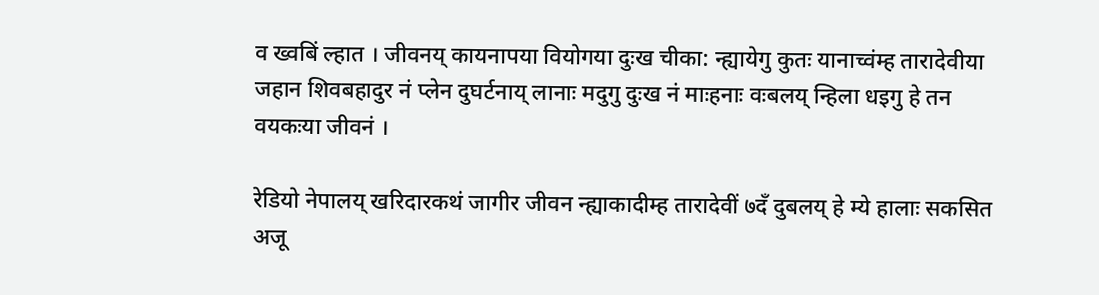व ख्वबिं ल्हात । जीवनय् कायनापया वियोगया दुःख चीका: न्ह्यायेगु कुतः यानाच्वंम्ह तारादेवीया जहान शिवबहादुर नं प्लेन दुघर्टनाय् लानाः मदुगु दुःख नं माःहनाः वःबलय् न्हिला धइगु हे तन वयकःया जीवनं ।

रेडियो नेपालय् खरिदारकथं जागीर जीवन न्ह्याकादीम्ह तारादेवीं ७दँ दुबलय् हे म्ये हालाः सकसित अजू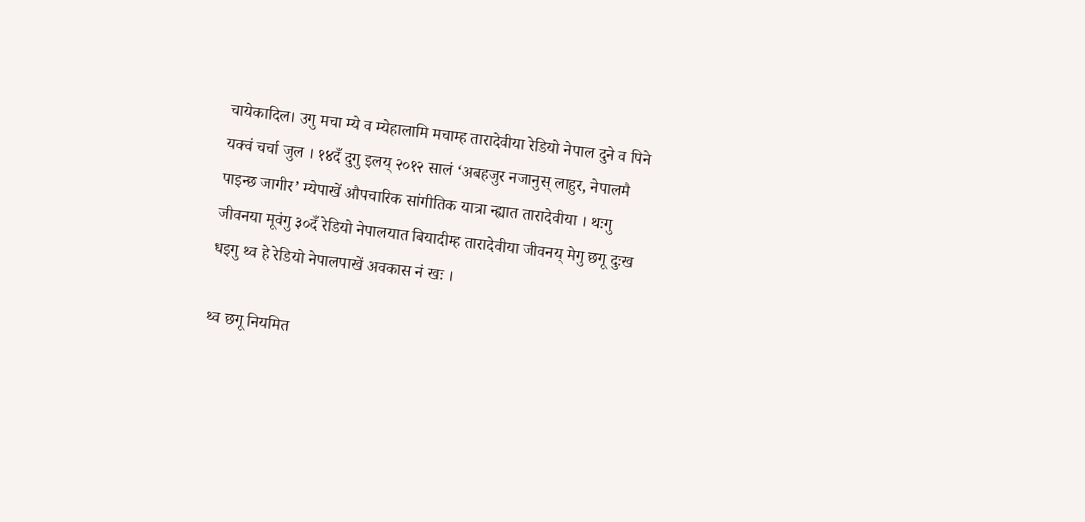चायेकादिल। उगु मचा म्ये व म्येहालामि मचाम्ह तारादेवीया रेडियो नेपाल दुने व पिने यक्वं चर्चा जुल । १४दँ दुगु इलय् २०१२ सालं ‘अबहजुर नजानुस् लाहुर, नेपालमै पाइन्छ जागीर’ म्येपाखें औपचारिक सांगीतिक यात्रा न्ह्यात तारादेवीया । थःगु जीवनया मूवंगु ३०दँ रेडियो नेपालयात बियादीम्ह तारादेवीया जीवनय् मेगु छगू दुःख धइगु थ्व हे रेडियो नेपालपाखें अवकास नं खः ।

थ्व छगू नियमित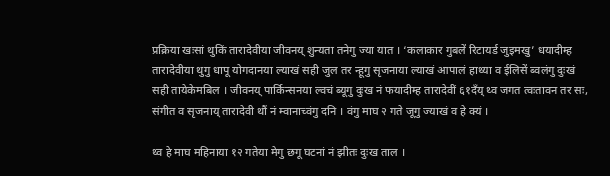प्रक्रिया खःसां थुकिं तारादेवीया जीवनय् शुन्यता तनेगु ज्या यात । ‘कलाकार गुबलें रिटायर्ड जुइमखु’ धयादीम्ह तारादेवीया थुगु धापू योगदानया ल्याखं सही जुल तर न्हूगु सृजनाया ल्याखं आपालं हाथ्या व ईलिसें ब्वलंगु दुःखं सही तायेकेमबिल । जीवनय् पार्किन्सनया ल्वचं ब्यूगु दुःख नं फयादीम्ह तारादेवीं ६१दँय् थ्व जगत त्वःतावन तर सः, संगीत व सृजनाय् तारादेवी थौं नं म्वानाच्वंगु दनि । वंगु माघ २ गते जूगु ज्याखं व हे क्यं ।

थ्व हे माघ महिनाया १२ गतेया मेगु छगू घटनां नं झीतः दुःख ताल ।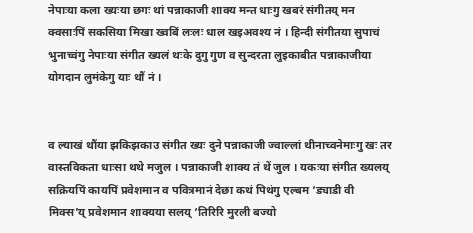नेपाःया कला ख्यःया छगः थां पन्नाकाजी शाक्य मन्त धाःगु खबरं संगीतय् मन क्वसाःपिं सकसिया मिखा ख्वबिं लःलः धाल खइअवश्य नं । हिन्दी संगीतया सुपाचं भुनाच्वंगु नेपाःया संगीत ख्यलं थःके दुगु गुण व सुन्दरता लुइकाबीत पन्नाकाजीया योगदान लुमंकेगु याः थौं नं ।


व ल्याखं थौंया झकिझकाउ संगीत ख्यः दुने पन्नाकाजी ज्वाल्लां थीनाच्वनेमाःगु खः तर वास्तविकता धाःसा थथे मजुल । पन्नाकाजी शाक्य तं थें जुल । यकःया संगीत ख्यलय्  सक्रियपिं कायपिं प्रवेशमान व पवित्रमानं देछा कथं पिथंगु एल्बम ‘ड्याडी वी मिक्स’य् प्रवेशमान शाक्यया सलय् ‘तिरिरि मुरली बज्यो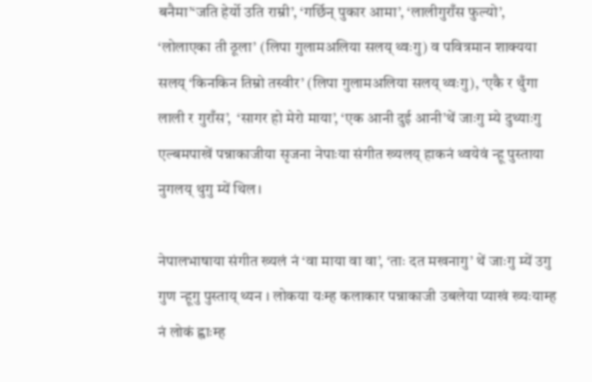बनैमा’‘जति हेर्यो उति राम्री’, ‘गर्छिन् पुकार आमा’, ‘लालीगुराँस फुल्यो’, ‘लोलाएका ती ठूला’ (लिपा गुलामअलिया सलय् थ्वःगु) व पवित्रमान शाक्यया सलय् ‘किनकिन तिम्रो तस्वीर’ (लिपा गुलामअलिया सलय् थ्वःगु), ‘एकै र थुँगा लाली र गुराँस’,  ‘सागर हो मेरो माया’, ‘एक आनी दुई आनी’थें जाःगु म्ये दुथ्याःगु एल्बमपाखें पन्नाकाजीया सृजना नेपाःया संगीत ख्यलय् हाकनं थ्वयेवं न्हू पुस्ताया नुगलय् थुगु म्यें थिल।

नेपालभाषाया संगीत ख्यलं नं ‘वा माया वा वा’, ‘ताः दत मखनागु’ थें जाःगु म्यें उगु गुण न्हूगु पुस्ताय् थ्यन । लोकया यःम्ह कलाकार पन्नाकाजी उबलेया प्याखं ख्यःयाम्ह नं लोकं ह्वाःम्ह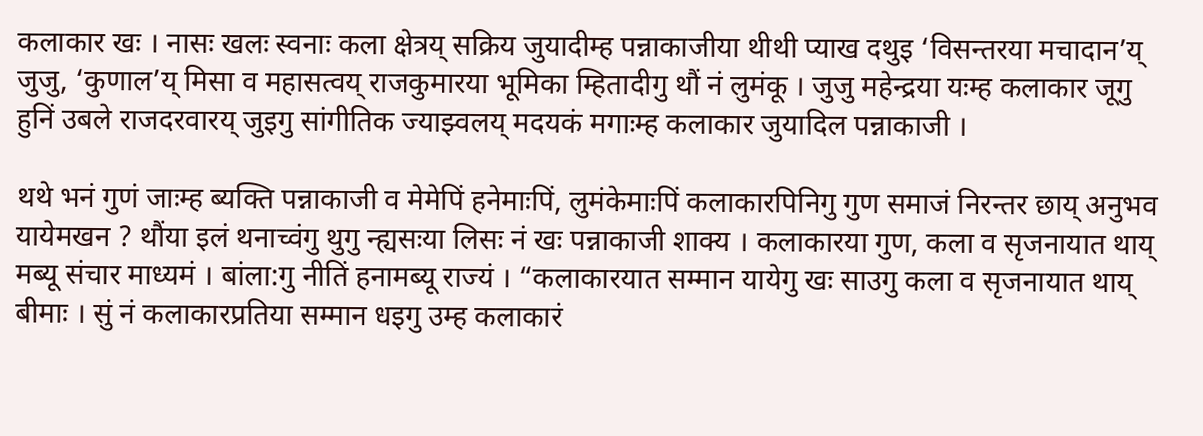कलाकार खः । नासः खलः स्वनाः कला क्षेत्रय् सक्रिय जुयादीम्ह पन्नाकाजीया थीथी प्याख दथुइ ‘विसन्तरया मचादान’य् जुजु, ‘कुणाल’य् मिसा व महासत्वय् राजकुमारया भूमिका म्हितादीगु थौं नं लुमंकू । जुजु महेन्द्रया यःम्ह कलाकार जूगु हुनिं उबले राजदरवारय् जुइगु सांगीतिक ज्याझ्वलय् मदयकं मगाःम्ह कलाकार जुयादिल पन्नाकाजी ।

थथे भनं गुणं जाःम्ह ब्यक्ति पन्नाकाजी व मेमेपिं हनेमाःपिं, लुमंकेमाःपिं कलाकारपिनिगु गुण समाजं निरन्तर छाय् अनुभव यायेमखन ? थौंया इलं थनाच्वंगु थुगु न्ह्यसःया लिसः नं खः पन्नाकाजी शाक्य । कलाकारया गुण, कला व सृजनायात थाय् मब्यू संचार माध्यमं । बांला:गु नीतिं हनामब्यू राज्यं । “कलाकारयात सम्मान यायेगु खः साउगु कला व सृजनायात थाय् बीमाः । सुं नं कलाकारप्रतिया सम्मान धइगु उम्ह कलाकारं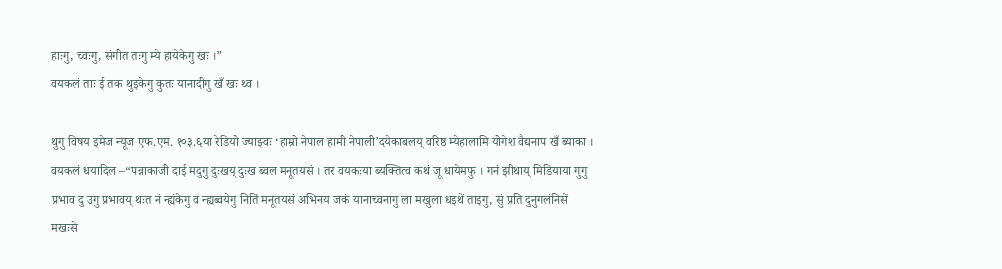हाःगु, च्वःगु, संगीत तःगु म्ये हायेकेगु खः ।”
वयकलं ताः ई तक थुइकेगु कुतः यानादीगु खँ खः थ्व ।

थुगु विषय इमेज न्यूज एफ.एम. १०३.६या रेडियो ज्याझ्वः ‘हाम्रो नेपाल हामी नेपाली’दयेकाबलय् वरिष्ठ म्येहालामि योगेश वैद्यनाप खँ ब्याका । वयकलं धयादिल –“पन्नाकाजी दाई मदुगु दुःखय् दुःख ब्वल मनूतयसं । तर वयकःया ब्यक्तित्व कथं जू धायेमफु । गनं झीथाय् मिडियाया गुगु प्रभाव दु उगु प्रभावय् थःत नं न्ह्यंकेगु व न्ह्यब्वयेगु नितिं मनूतयसं अभिनय जकं यानाच्वनागु ला मखुला धइथें ताइगु, सुं प्रति दुनुगलंनिसें मखःसे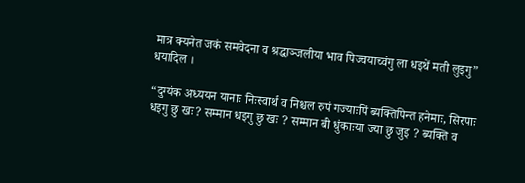मात्र क्यनेत जकं समवेदना व श्रद्धाञ्जलीया भाव पिज्वयाच्वंगु ला धइथें मती लुइगु” धयादिल ।

“दुग्यंक अध्ययन यानाः निःस्वार्थ व निश्चल रुपं गज्याःपिं ब्यक्तिपिन्त हनेमाः, सिरपाः धइगु छु खः? सम्मान धइगु छु खः ? सम्मान बी धुंकाःया ज्या छु जुइ ? ब्यक्ति व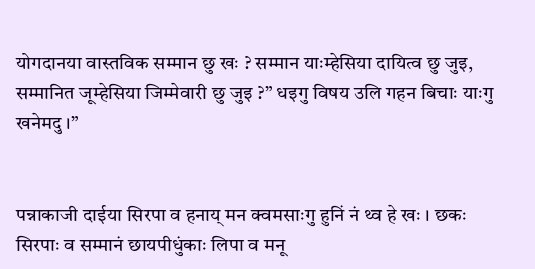योगदानया वास्तविक सम्मान छु खः ? सम्मान याःम्हेसिया दायित्व छु जुइ, सम्मानित जूम्हेसिया जिम्मेवारी छु जुइ ?” धइगु विषय उलि गहन बिचाः याःगु खनेमदु ।”


पन्नाकाजी दाईया सिरपा व हनाय् मन क्वमसाःगु हुनिं नं थ्व हे खः । छकः सिरपाः व सम्मानं छायपीधुंकाः लिपा व मनू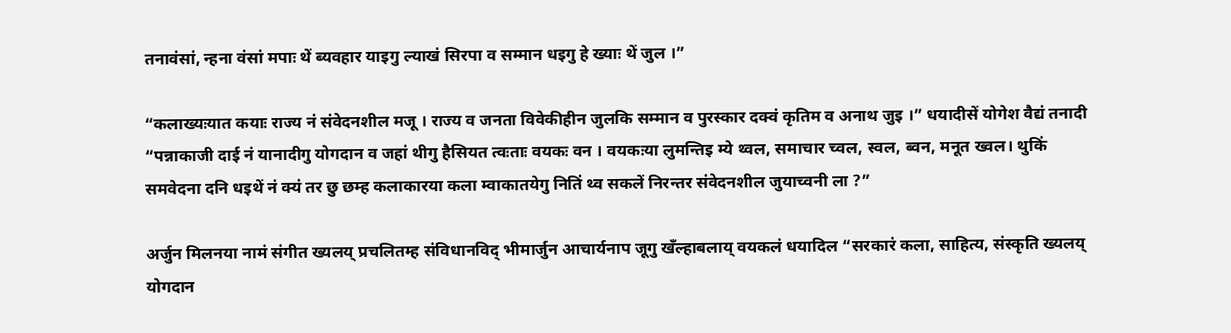तनावंसां, न्हना वंसां मपाः थें ब्यवहार याइगु ल्याखं सिरपा व सम्मान धइगु हे ख्याः थें जुल ।”

“कलाख्यःयात कयाः राज्य नं संवेदनशील मजू । राज्य व जनता विवेकीहीन जुलकि सम्मान व पुरस्कार दक्वं कृतिम व अनाथ जुइ ।” धयादीसें योगेश वैद्यं तनादी “पन्नाकाजी दाई नं यानादीगु योगदान व जहां थीगु हैसियत त्वःताः वयकः वन । वयकःया लुमन्तिइ म्ये थ्वल, समाचार च्वल, स्वल, ब्वन, मनूत ख्वल। थुकिं समवेदना दनि धइथें नं क्यं तर छु छम्ह कलाकारया कला म्वाकातयेगु नितिं थ्व सकलें निरन्तर संवेदनशील जुयाच्वनी ला ?”

अर्जुन मिलनया नामं संगीत ख्यलय् प्रचलितम्ह संविधानविद् भीमार्जुन आचार्यनाप जूगु खँल्हाबलाय् वयकलं धयादिल “सरकारं कला, साहित्य, संस्कृति ख्यलय् योगदान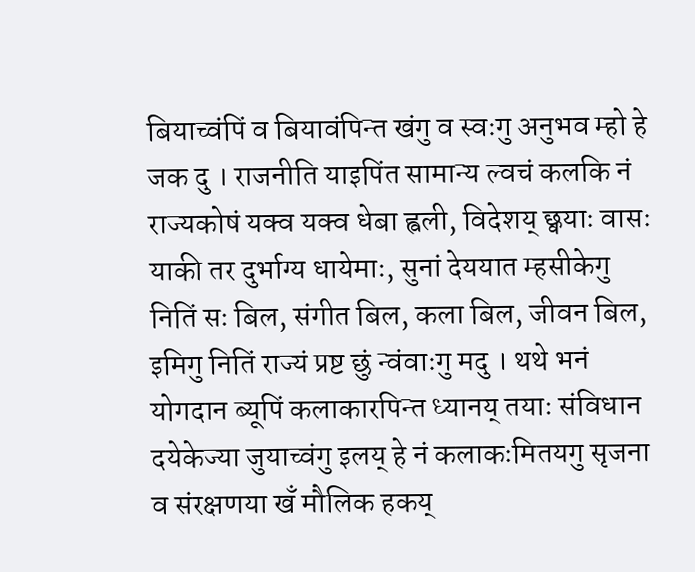बियाच्वंपिं व बियावंपिन्त खंगु व स्वःगु अनुभव म्हो हे जक दु । राजनीति याइपिंत सामान्य ल्वचं कलकि नं राज्यकोषं यक्व यक्व धेबा ह्वली, विदेशय् छ्वयाः वासः याकी तर दुर्भाग्य धायेमाः, सुनां देययात म्हसीकेगु नितिं सः बिल, संगीत बिल, कला बिल, जीवन बिल, इमिगु नितिं राज्यं प्रष्ट छुं न्वंवाःगु मदु । थथे भनं योगदान ब्यूपिं कलाकारपिन्त ध्यानय् तयाः संविधान दयेकेज्या जुयाच्वंगु इलय् हे नं कलाकःमितयगु सृजना व संरक्षणया खँ मौलिक हकय्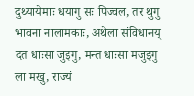दुथ्यायेमाः धयागु सः पिज्वल, तर थुगु भावना नालामकाः, अथेला संविधानय् दत धाःसा जुइगु, मन्त धाःसा मजुइगु ला मखु, राज्यं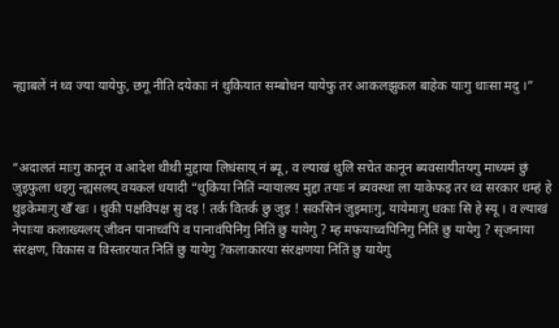न्ह्याबलें नं थ्व ज्या यायेफु, छगू नीति दयेकाः नं थुकियात सम्बोधन यायेफु तर आकलझुकल बाहेक याःगु धाःसा मदु ।”



“अदालतं माःगु कानून व आदेश थीथी मुद्दाया लिधंसाय् नं ब्यू, व ल्याखं थुलि सचेत कानून ब्यवसायीतयगु माध्यमं छुं जुइफुला धइगु न्ह्यसलय् वयकलं धयादी “थुकिया नितिं न्यायालय मुद्दा तयाः नं ब्यवस्था ला याकेफइ तर थ्व सरकार थम्हं हे थुइकेमाःगु खँ खः । थुकी पक्षविपक्ष सु दइ ! तर्क वितर्क छु जुइ ! सकसिनं जुइमाःगु, यायेमाःगु धकाः सि हे स्यू । व ल्याखं नेपाःया कलाख्यलय् जीवन पानाच्वंपिं व पानावंपिनिगु नितिं छु यायेगु ? म्ह मफयाच्वपिनिगु नितिं छु यायेगु ? सृजनाया संरक्षण, विकास व विस्तारयात नितिं छु यायेगु ?कलाकारया संरक्षणया नितिं छु यायेगु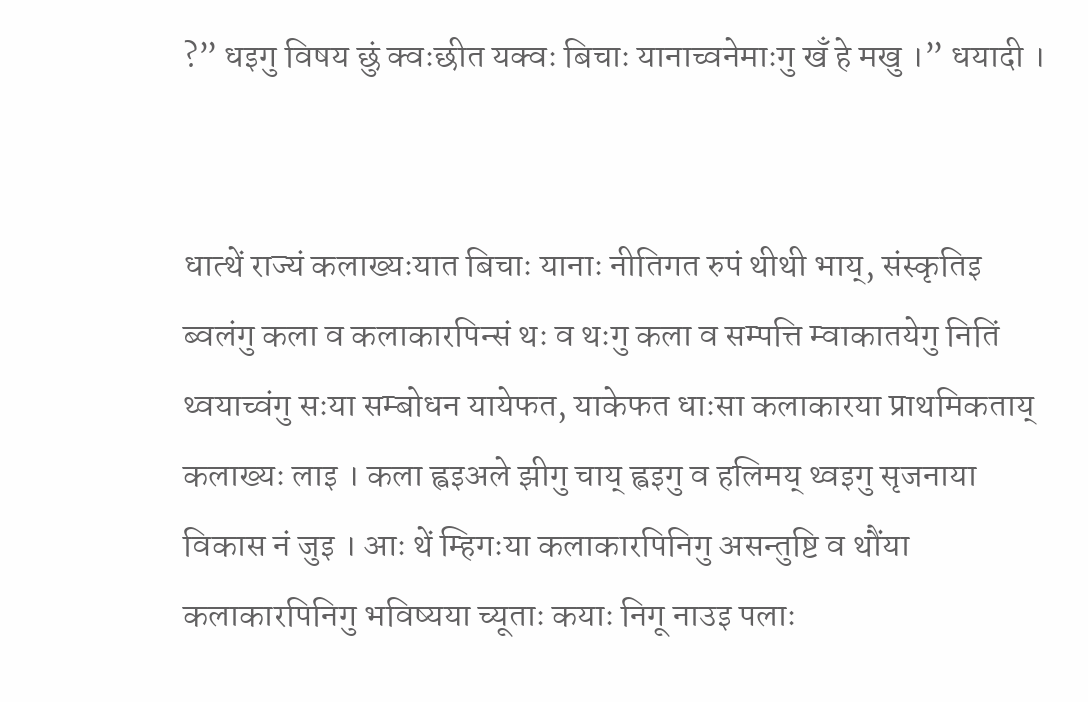?” धइगु विषय छुं क्वःछीत यक्वः बिचाः यानाच्वनेमाःगु खँ हे मखु ।” धयादी ।


धात्थें राज्यं कलाख्यःयात बिचाः यानाः नीतिगत रुपं थीथी भाय्, संस्कृतिइ ब्वलंगु कला व कलाकारपिन्सं थः व थःगु कला व सम्पत्ति म्वाकातयेगु नितिं थ्वयाच्वंगु सःया सम्बोधन यायेफत, याकेफत धाःसा कलाकारया प्राथमिकताय् कलाख्यः लाइ । कला ह्वइअले झीगु चाय् ह्वइगु व हलिमय् थ्वइगु सृजनाया विकास नं जुइ । आः थें म्हिगःया कलाकारपिनिगु असन्तुष्टि व थौंया कलाकारपिनिगु भविष्यया च्यूताः कयाः निगू नाउइ पलाः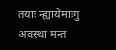तयाः न्ह्यायेमाःगु अवस्था मन्त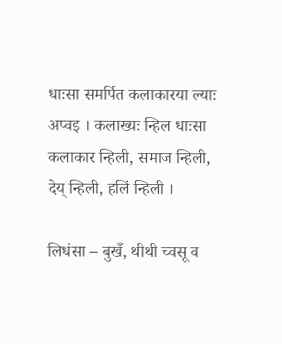धाःसा समर्पित कलाकारया ल्याः अप्वइ । कलाख्यः न्हिल धाःसा कलाकार न्हिली, समाज न्हिली, देय् न्हिली, हलिं न्हिली ।

लिधंसा – बुखँ, थीथी च्वसू व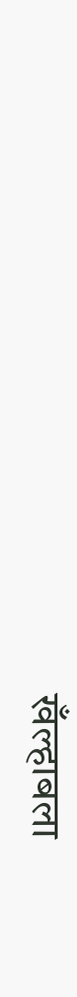खँल्हाबला